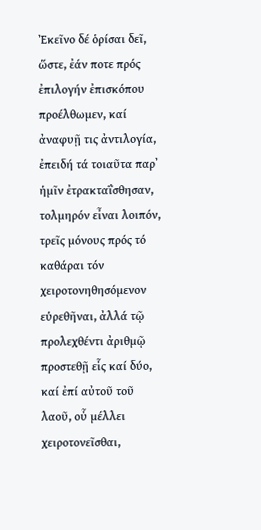Ἐκεῖνο δέ ὁρίσαι δεῖ, ὥστε, ἐάν ποτε πρός ἐπιλογήν ἐπισκόπου προέλθωμεν, καί ἀναφυῇ τις ἀντιλογία, ἐπειδή τά τοιαῦτα παρ᾽ ἡμῖν ἐτρακταΐσθησαν, τολμηρόν εἶναι λοιπόν, τρεῖς μόνους πρός τό καθάραι τόν χειροτονηθησόμενον εὑρεθῆναι, ἀλλά τῷ προλεχθέντι ἀριθμῷ προστεθῇ εἷς καί δύο, καί ἐπί αὐτοῦ τοῦ λαοῦ, οὗ μέλλει χειροτονεῖσθαι,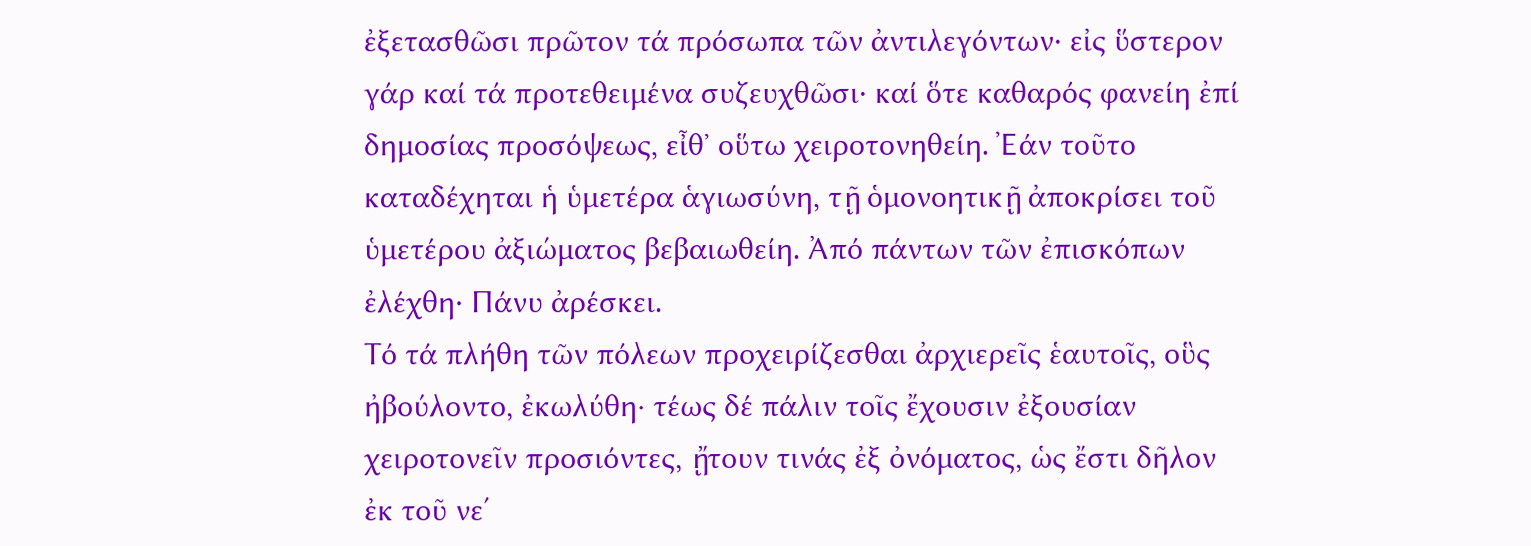ἐξετασθῶσι πρῶτον τά πρόσωπα τῶν ἀντιλεγόντων· εἰς ὕστερον γάρ καί τά προτεθειμένα συζευχθῶσι· καί ὅτε καθαρός φανείη ἐπί δημοσίας προσόψεως, εἶθ᾽ οὕτω χειροτονηθείη. Ἐάν τοῦτο καταδέχηται ἡ ὑμετέρα ἁγιωσύνη, τῇ ὁμονοητικῇ ἀποκρίσει τοῦ ὑμετέρου ἀξιώματος βεβαιωθείη. Ἀπό πάντων τῶν ἐπισκόπων ἐλέχθη· Πάνυ ἀρέσκει.
Τό τά πλήθη τῶν πόλεων προχειρίζεσθαι ἀρχιερεῖς ἑαυτοῖς, οὓς ἠβούλοντο, ἐκωλύθη∙ τέως δέ πάλιν τοῖς ἔχουσιν ἐξουσίαν χειροτονεῖν προσιόντες, ᾔτουν τινάς ἐξ ὀνόματος, ὡς ἔστι δῆλον ἐκ τοῦ νε΄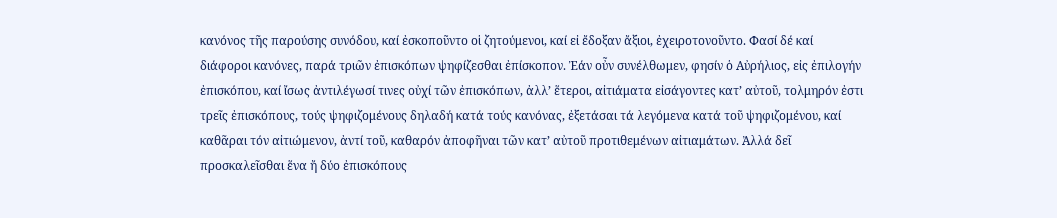κανόνος τῆς παρούσης συνόδου, καί ἐσκοποῦντο οἱ ζητούμενοι, καί εἰ ἔδοξαν ἄξιοι, ἐχειροτονοῦντο. Φασί δέ καί διάφοροι κανόνες, παρά τριῶν ἐπισκόπων ψηφίζεσθαι ἐπίσκοπον. Ἐάν οὖν συνέλθωμεν, φησίν ὁ Αὐρήλιος, εἰς ἐπιλογήν ἐπισκόπου, καί ἴσως ἀντιλέγωσί τινες οὐχί τῶν ἐπισκόπων, ἀλλ’ ἕτεροι, αἰτιάματα εἰσάγοντες κατ’ αὐτοῦ, τολμηρόν ἐστι τρεῖς ἐπισκόπους, τούς ψηφιζομένους δηλαδή κατά τούς κανόνας, ἐξετάσαι τά λεγόμενα κατά τοῦ ψηφιζομένου, καί καθᾶραι τόν αἰτιώμενον, ἀντί τοῦ, καθαρόν ἀποφῆναι τῶν κατ’ αὐτοῦ προτιθεμένων αἰτιαμάτων. Ἀλλά δεῖ προσκαλεῖσθαι ἕνα ἤ δύο ἐπισκόπους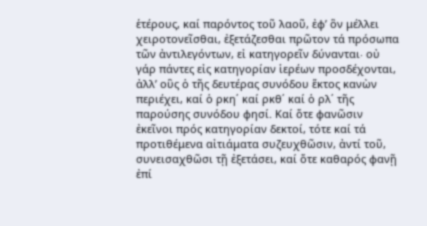ἑτέρους, καί παρόντος τοῦ λαοῦ, ἐφ’ ὃν μέλλει χειροτονεῖσθαι, ἐξετάζεσθαι πρῶτον τά πρόσωπα τῶν ἀντιλεγόντων, εἰ κατηγορεῖν δύνανται∙ οὐ γάρ πάντες εἰς κατηγορίαν ἱερέων προσδέχονται, ἀλλ’ οὓς ὁ τῆς δευτέρας συνόδου ἕκτος κανὼν περιέχει, καί ὁ ρκη΄ καί ρκθ΄ καί ὁ ρλ΄ τῆς παρούσης συνόδου φησί. Καί ὅτε φανῶσιν ἐκεῖνοι πρός κατηγορίαν δεκτοί, τότε καί τά προτιθέμενα αἰτιάματα συζευχθῶσιν, ἀντί τοῦ, συνεισαχθῶσι τῇ ἐξετάσει, καί ὅτε καθαρός φανῇ ἐπί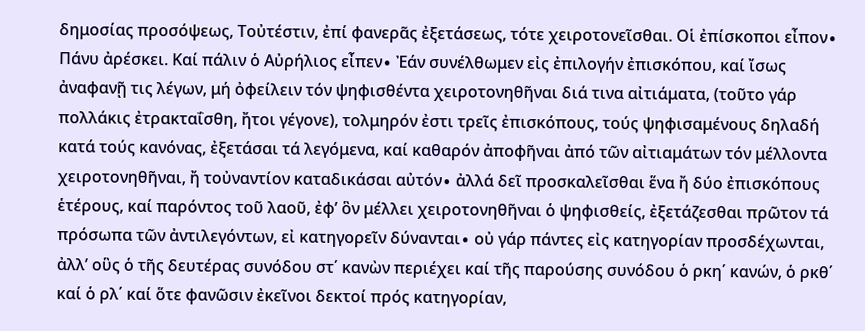δημοσίας προσόψεως, Τοὐτέστιν, ἐπί φανερᾶς ἐξετάσεως, τότε χειροτονεῖσθαι. Οἱ ἐπίσκοποι εἶπον∙ Πάνυ ἀρέσκει. Καί πάλιν ὁ Αὐρήλιος εἶπεν∙ Ἐάν συνέλθωμεν εἰς ἐπιλογήν ἐπισκόπου, καί ἴσως ἀναφανῇ τις λέγων, μή ὀφείλειν τόν ψηφισθέντα χειροτονηθῆναι διά τινα αἰτιάματα, (τοῦτο γάρ πολλάκις ἐτρακταΐσθη, ἤτοι γέγονε), τολμηρόν ἐστι τρεῖς ἐπισκόπους, τούς ψηφισαμένους δηλαδή κατά τούς κανόνας, ἐξετάσαι τά λεγόμενα, καί καθαρόν ἀποφῆναι ἀπό τῶν αἰτιαμάτων τόν μέλλοντα χειροτονηθῆναι, ἤ τοὐναντίον καταδικάσαι αὐτόν∙ ἀλλά δεῖ προσκαλεῖσθαι ἕνα ἤ δύο ἐπισκόπους ἑτέρους, καί παρόντος τοῦ λαοῦ, ἐφ’ ὃν μέλλει χειροτονηθῆναι ὁ ψηφισθείς, ἐξετάζεσθαι πρῶτον τά πρόσωπα τῶν ἀντιλεγόντων, εἰ κατηγορεῖν δύνανται∙ οὐ γάρ πάντες εἰς κατηγορίαν προσδέχωνται, ἀλλ’ οὓς ὁ τῆς δευτέρας συνόδου στ΄ κανὼν περιέχει καί τῆς παρούσης συνόδου ὁ ρκη΄ κανών, ὁ ρκθ΄ καί ὁ ρλ΄ καί ὅτε φανῶσιν ἐκεῖνοι δεκτοί πρός κατηγορίαν,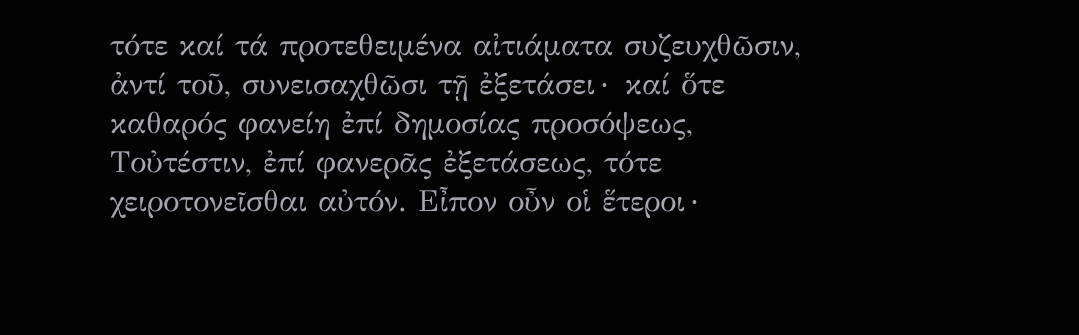τότε καί τά προτεθειμένα αἰτιάματα συζευχθῶσιν, ἀντί τοῦ, συνεισαχθῶσι τῇ ἐξετάσει∙ καί ὅτε καθαρός φανείη ἐπί δημοσίας προσόψεως, Τοὐτέστιν, ἐπί φανερᾶς ἐξετάσεως, τότε χειροτονεῖσθαι αὐτόν. Εἶπον οὖν οἱ ἕτεροι∙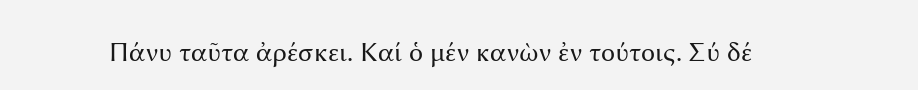Πάνυ ταῦτα ἀρέσκει. Καί ὁ μέν κανὼν ἐν τούτοις. Σύ δέ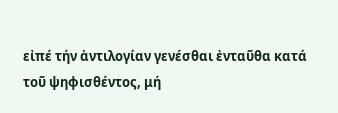εἰπέ τήν ἀντιλογίαν γενέσθαι ἐνταῦθα κατά τοῦ ψηφισθέντος, μή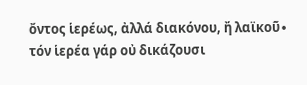ὄντος ἱερέως, ἀλλά διακόνου, ἤ λαϊκοῦ∙ τόν ἱερέα γάρ οὐ δικάζουσι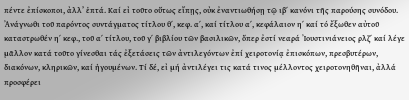πέντε ἐπίσκοποι, ἀλλ’ ἑπτά. Καί εἰ τοῦτο οὕτως εἴπῃς, οὐκ ἐναντιωθήσῃ τῷ ιβ΄ κανόνι τῆς παρούσης συνόδου. Ἀνάγνωθι τοῦ παρόντος συντάγματος τίτλου θ΄, κεφ. α΄, καί τίτλου α΄, κεφάλαιον η΄ καί τό ἔξωθεν αὐτοῦ καταστρωθέν η΄ κεφ., τοῦ α΄ τίτλου, τοῦ γ΄ βιβλίου τῶν βασιλικῶν, ὅπερ ἐστί νεαρά Ἰουστινιάνειος ρλζ΄ καί λέγε μᾶλλον κατά τοῦτο γίνεσθαι τάς ἐξετάσεις τῶν ἀντιλεγόντων ἐπί χειροτονίᾳ ἐπισκόπων, πρεσβυτέρων, διακόνων, κληρικῶν, καί ἡγουμένων. Τί δέ, εἰ μή ἀντιλέγει τις κατά τινος μέλλοντος χειροτονηθῆναι, ἀλλά προσφέρει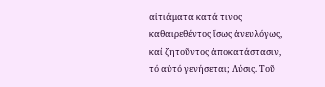αἰτιάματα κατά τινος καθαιρεθέντος ἴσως ἀνευλόγως, καί ζητοῦντος ἀποκατάστασιν, τό αὐτό γενήσεται; Λύσις. Τοῦ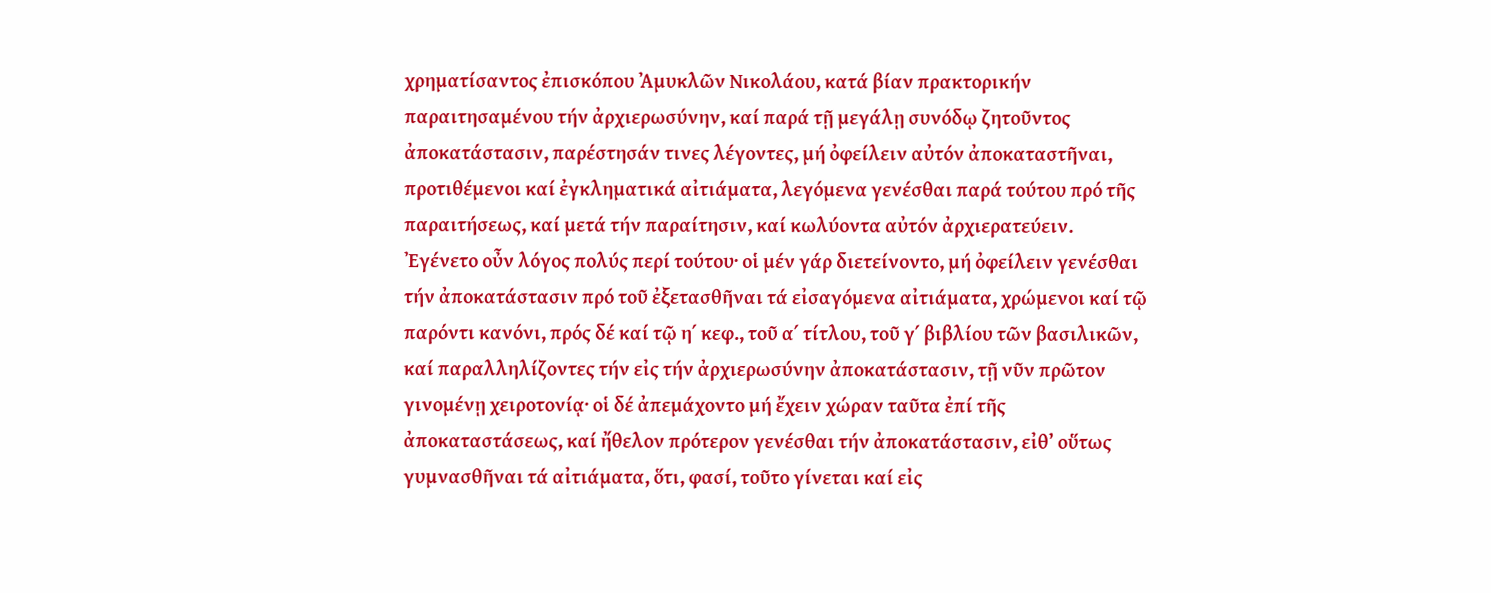χρηματίσαντος ἐπισκόπου Ἀμυκλῶν Νικολάου, κατά βίαν πρακτορικήν παραιτησαμένου τήν ἀρχιερωσύνην, καί παρά τῇ μεγάλῃ συνόδῳ ζητοῦντος ἀποκατάστασιν, παρέστησάν τινες λέγοντες, μή ὀφείλειν αὐτόν ἀποκαταστῆναι, προτιθέμενοι καί ἐγκληματικά αἰτιάματα, λεγόμενα γενέσθαι παρά τούτου πρό τῆς παραιτήσεως, καί μετά τήν παραίτησιν, καί κωλύοντα αὐτόν ἀρχιερατεύειν. Ἐγένετο οὖν λόγος πολύς περί τούτου∙ οἱ μέν γάρ διετείνοντο, μή ὀφείλειν γενέσθαι τήν ἀποκατάστασιν πρό τοῦ ἐξετασθῆναι τά εἰσαγόμενα αἰτιάματα, χρώμενοι καί τῷ παρόντι κανόνι, πρός δέ καί τῷ η΄ κεφ., τοῦ α΄ τίτλου, τοῦ γ΄ βιβλίου τῶν βασιλικῶν, καί παραλληλίζοντες τήν εἰς τήν ἀρχιερωσύνην ἀποκατάστασιν, τῇ νῦν πρῶτον γινομένῃ χειροτονίᾳ∙ οἱ δέ ἀπεμάχοντο μή ἔχειν χώραν ταῦτα ἐπί τῆς ἀποκαταστάσεως, καί ἤθελον πρότερον γενέσθαι τήν ἀποκατάστασιν, εἰθ’ οὕτως γυμνασθῆναι τά αἰτιάματα, ὅτι, φασί, τοῦτο γίνεται καί εἰς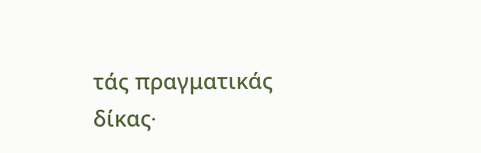τάς πραγματικάς δίκας∙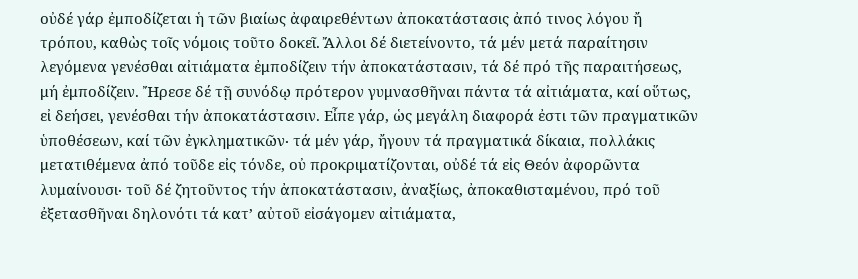οὐδέ γάρ ἐμποδίζεται ἡ τῶν βιαίως ἀφαιρεθέντων ἀποκατάστασις ἀπό τινος λόγου ἤ τρόπου, καθὼς τοῖς νόμοις τοῦτο δοκεῖ. Ἄλλοι δέ διετείνοντο, τά μέν μετά παραίτησιν λεγόμενα γενέσθαι αἰτιάματα ἐμποδίζειν τήν ἀποκατάστασιν, τά δέ πρό τῆς παραιτήσεως, μή ἐμποδίζειν. Ἤρεσε δέ τῇ συνόδῳ πρότερον γυμνασθῆναι πάντα τά αἰτιάματα, καί οὕτως, εἰ δεήσει, γενέσθαι τήν ἀποκατάστασιν. Εἶπε γάρ, ὡς μεγάλη διαφορά ἐστι τῶν πραγματικῶν ὑποθέσεων, καί τῶν ἐγκληματικῶν∙ τά μέν γάρ, ἤγουν τά πραγματικά δίκαια, πολλάκις μετατιθέμενα ἀπό τοῦδε εἰς τόνδε, οὐ προκριματίζονται, οὐδέ τά εἰς Θεόν ἀφορῶντα λυμαίνουσι∙ τοῦ δέ ζητοῦντος τήν ἀποκατάστασιν, ἀναξίως, ἀποκαθισταμένου, πρό τοῦ ἐξετασθῆναι δηλονότι τά κατ’ αὐτοῦ εἰσάγομεν αἰτιάματα,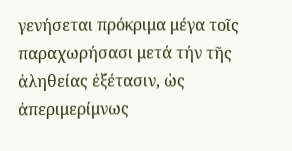γενήσεται πρόκριμα μέγα τοῖς παραχωρήσασι μετά τήν τῆς ἀληθείας ἐξέτασιν, ὡς ἀπεριμερίμνως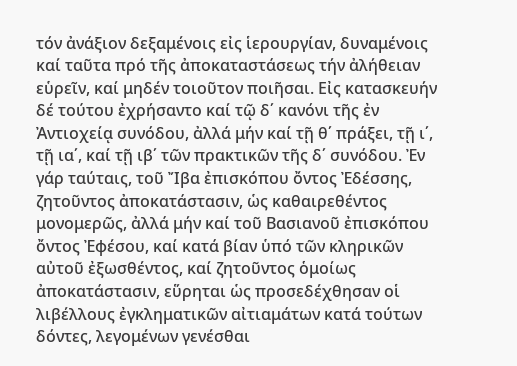τόν ἀνάξιον δεξαμένοις εἰς ἱερουργίαν, δυναμένοις καί ταῦτα πρό τῆς ἀποκαταστάσεως τήν ἀλήθειαν εὑρεῖν, καί μηδέν τοιοῦτον ποιῆσαι. Εἰς κατασκευήν δέ τούτου ἐχρήσαντο καί τῷ δ΄ κανόνι τῆς ἐν Ἀντιοχείᾳ συνόδου, ἀλλά μήν καί τῇ θ΄ πράξει, τῇ ι΄, τῇ ια΄, καί τῇ ιβ΄ τῶν πρακτικῶν τῆς δ΄ συνόδου. Ἐν γάρ ταύταις, τοῦ Ἴβα ἐπισκόπου ὄντος Ἐδέσσης, ζητοῦντος ἀποκατάστασιν, ὡς καθαιρεθέντος μονομερῶς, ἀλλά μήν καί τοῦ Βασιανοῦ ἐπισκόπου ὄντος Ἐφέσου, καί κατά βίαν ὑπό τῶν κληρικῶν αὐτοῦ ἐξωσθέντος, καί ζητοῦντος ὁμοίως ἀποκατάστασιν, εὕρηται ὡς προσεδέχθησαν οἱ λιβέλλους ἐγκληματικῶν αἰτιαμάτων κατά τούτων δόντες, λεγομένων γενέσθαι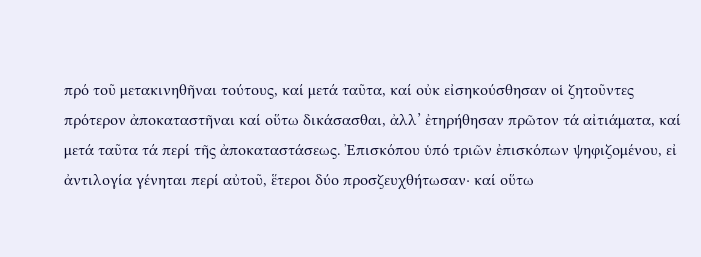πρό τοῦ μετακινηθῆναι τούτους, καί μετά ταῦτα, καί οὐκ εἰσηκούσθησαν οἱ ζητοῦντες πρότερον ἀποκαταστῆναι καί οὕτω δικάσασθαι, ἀλλ’ ἐτηρήθησαν πρῶτον τά αἰτιάματα, καί μετά ταῦτα τά περί τῆς ἀποκαταστάσεως. Ἐπισκόπου ὑπό τριῶν ἐπισκόπων ψηφιζομένου, εἰ ἀντιλογία γένηται περί αὐτοῦ, ἕτεροι δύο προσζευχθήτωσαν∙ καί οὕτω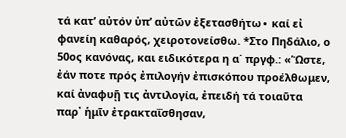τά κατ’ αὐτόν ὑπ’ αὐτῶν ἐξετασθήτω∙ καί εἰ φανείη καθαρός, χειροτονείσθω. *Στο Πηδάλιο, ο 50ος κανόνας, και ειδικότερα η α΄ πργφ.: «Ὥστε, ἐάν ποτε πρός ἐπιλογήν ἐπισκόπου προέλθωμεν, καί ἀναφυῇ τις ἀντιλογία, ἐπειδή τά τοιαῦτα παρ᾽ ἡμῖν ἐτρακταΐσθησαν,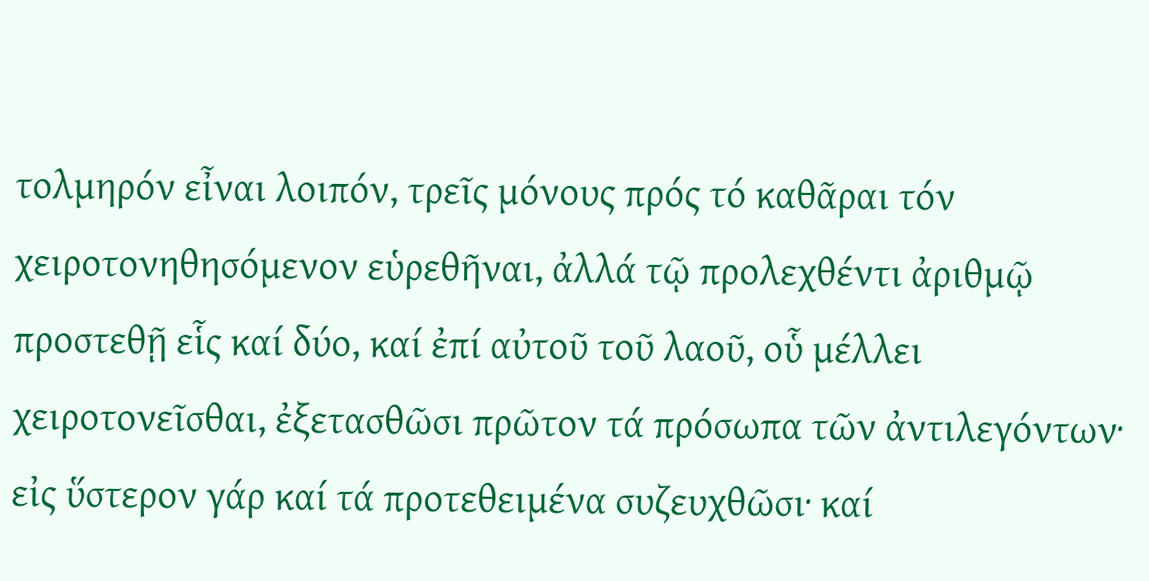τολμηρόν εἶναι λοιπόν, τρεῖς μόνους πρός τό καθᾶραι τόν χειροτονηθησόμενον εὑρεθῆναι, ἀλλά τῷ προλεχθέντι ἀριθμῷ προστεθῇ εἷς καί δύο, καί ἐπί αὐτοῦ τοῦ λαοῦ, οὗ μέλλει χειροτονεῖσθαι, ἐξετασθῶσι πρῶτον τά πρόσωπα τῶν ἀντιλεγόντων· εἰς ὕστερον γάρ καί τά προτεθειμένα συζευχθῶσι· καί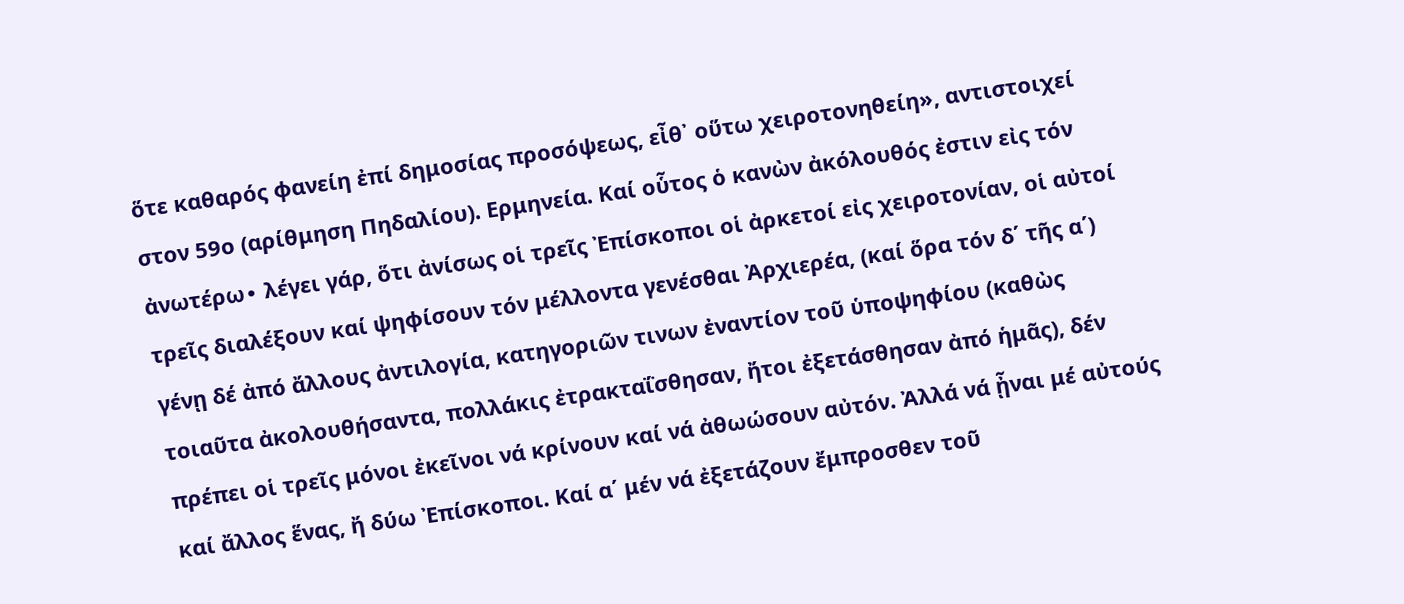ὅτε καθαρός φανείη ἐπί δημοσίας προσόψεως, εἶθ᾽ οὕτω χειροτονηθείη», αντιστοιχεί στον 59ο (αρίθμηση Πηδαλίου). Ερμηνεία. Καί οὗτος ὁ κανὼν ἀκόλουθός ἐστιν εἰς τόν ἀνωτέρω∙ λέγει γάρ, ὅτι ἀνίσως οἱ τρεῖς Ἐπίσκοποι οἱ ἀρκετοί εἰς χειροτονίαν, οἱ αὐτοί τρεῖς διαλέξουν καί ψηφίσουν τόν μέλλοντα γενέσθαι Ἀρχιερέα, (καί ὅρα τόν δ΄ τῆς α΄) γένῃ δέ ἀπό ἄλλους ἀντιλογία, κατηγοριῶν τινων ἐναντίον τοῦ ὑποψηφίου (καθὼς τοιαῦτα ἀκολουθήσαντα, πολλάκις ἐτρακταΐσθησαν, ἤτοι ἐξετάσθησαν ἀπό ἡμᾶς), δέν πρέπει οἱ τρεῖς μόνοι ἐκεῖνοι νά κρίνουν καί νά ἀθωώσουν αὐτόν. Ἀλλά νά ᾖναι μέ αὐτούς καί ἄλλος ἕνας, ἤ δύω Ἐπίσκοποι. Καί α΄ μέν νά ἐξετάζουν ἔμπροσθεν τοῦ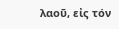λαοῦ, εἰς τόν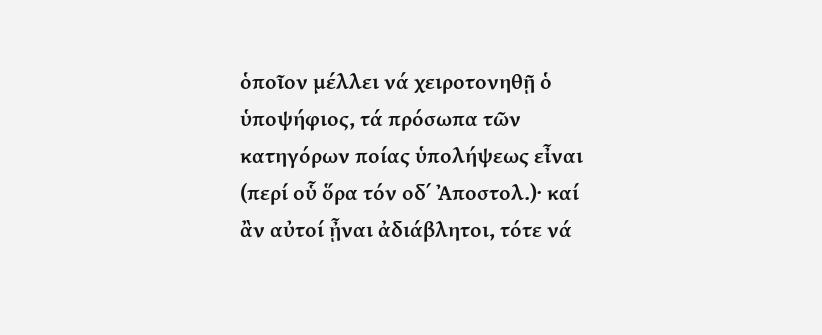ὁποῖον μέλλει νά χειροτονηθῇ ὁ ὑποψήφιος, τά πρόσωπα τῶν κατηγόρων ποίας ὑπολήψεως εἶναι (περί οὗ ὅρα τόν οδ΄ Ἀποστολ.)∙ καί ἂν αὐτοί ᾖναι ἀδιάβλητοι, τότε νά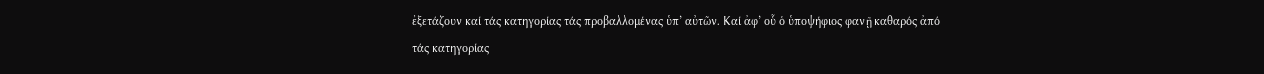ἐξετάζουν καί τάς κατηγορίας τάς προβαλλομένας ὑπ’ αὐτῶν. Καί ἀφ’ οὗ ὁ ὑποψήφιος φανῇ καθαρός ἀπό τάς κατηγορίας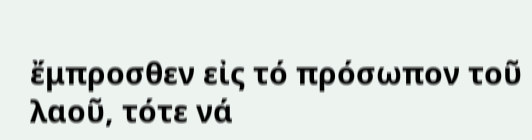ἔμπροσθεν εἰς τό πρόσωπον τοῦ λαοῦ, τότε νά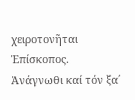χειροτονῆται Ἐπίσκοπος. Ἀνάγνωθι καί τόν ξα΄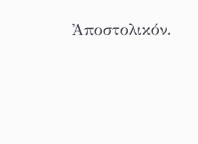Ἀποστολικόν.